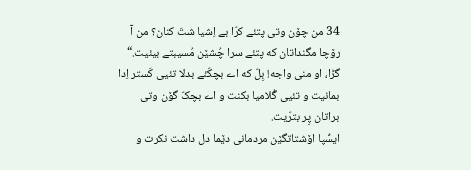34 من چۆن وتی پتئے کرّا بے اِشیا شتَ کنان؟ من آ رۆچا مگنداتان که پتئے سرا چُشێن مُسیبتے بیئیت.“
گڑا، او منی واجه! بِلّ که اے بچکّئے بدلا تئیی کَستر اِدا بمانیت و تئیی گُلامیا بکنت و اے بچکّ گۆن وتی براتان پِر بترّیت.
ایسُّپا اۆشتاتگێن مردمانی دێما دل داشت نکرت و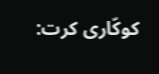کوکّاری کرت: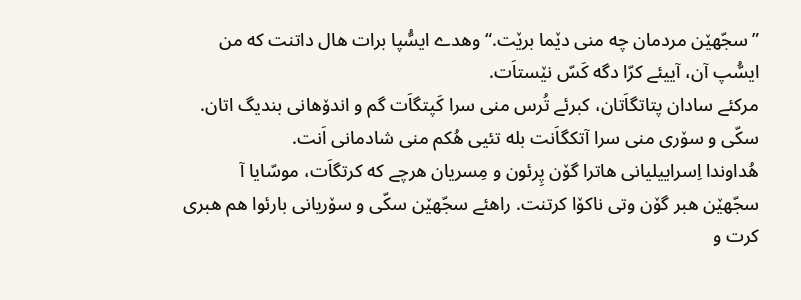”سجّهێن مردمان چه منی دێما برێت.“ وهدے ایسُّپا برات هال داتنت که من ایسُّپ آن، آییئے کرّا دگه کَسّ نێستاَت.
مرکئے سادان پتاتگاَتان، کبرئے تُرس منی سرا کَپتگاَت گم و اندۆهانی بندیگ اتان.
سکّی و سۆری منی سرا آتکگاَنت بله تئیی هُکم منی شادمانی اَنت.
هُداوندا اِسراییلیانی هاترا گۆن پِرئون و مِسریان هرچے که کرتگاَت، موسّایا آ سجّهێن هبر گۆن وتی ناکۆا کرتنت. راهئے سجّهێن سکّی و سۆریانی بارئوا هم هبری کرت و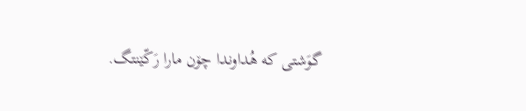گوَشتی که هُداوندا چۆن مارا رَکّێنتگ.